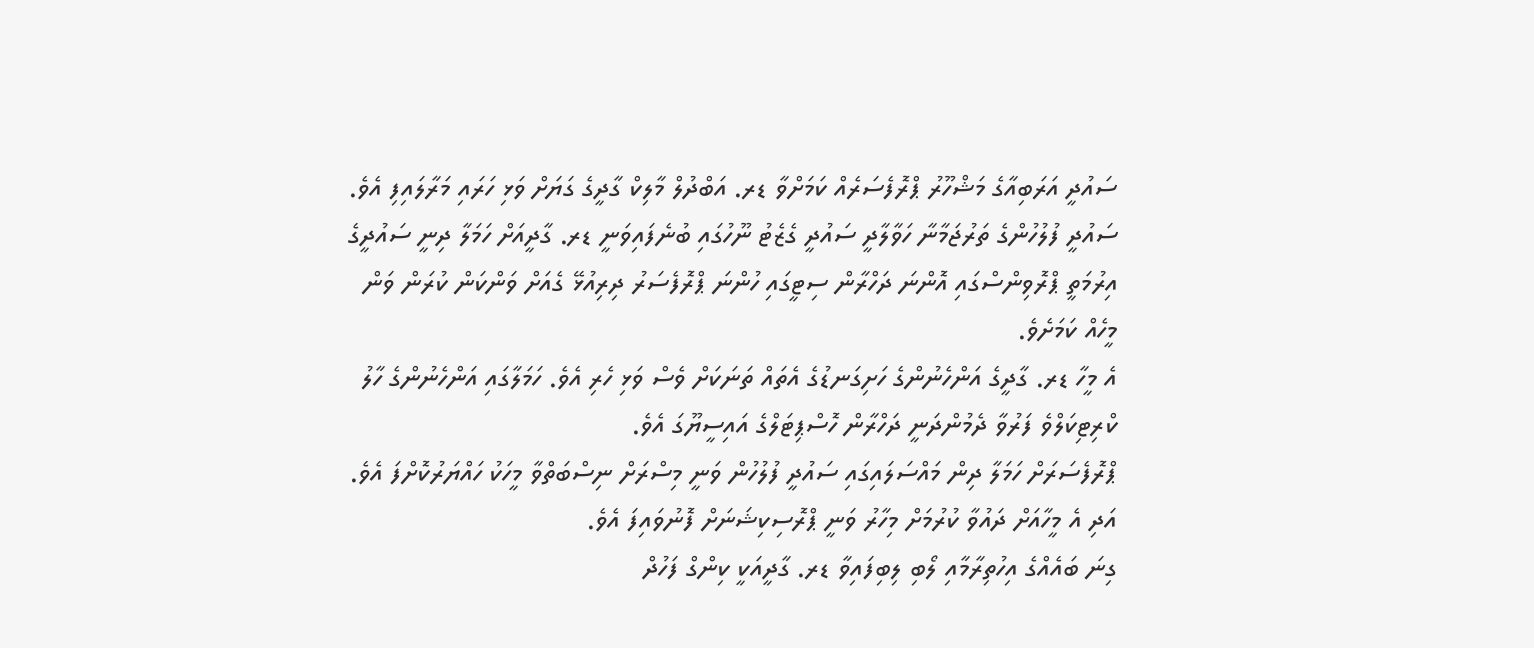ސައުދީ އަރަބިއާގެ މަޝްހޫރު ޕްރޮފެސަރެއް ކަމަށްވާ ޑރ. އަބްދުލް މާލިކް ގާދީގެ ގަޔަށް ވަޅި ހަރައި މަރާލައިފި އެވެ.
ސައުދީ ފުލުހުންގެ ތަރުޖަމާނާ ހަވާލާދީ ސައުދީ ގެޒެޓު ނޫހުގައި ބުނެފައިވަނީ ޑރ. ގާދީއަށް ހަމަލާ ދިނީ ސައުދީގެ އިރުމަތީ ޕްރޮވިންސްގައި އޮންނަ ދަހްރާން ސިޓީގައި ހުންނަ ޕްރޮފެސަރު ދިރިއުޅޭ ގެއަށް ވަންކަން ކުރަން ވަން މީހެއް ކަމަށެވެ.
އެ މީހާ ޑރ. ގާދީގެ އަންހެނުންގެ ހަށިގަނޑުގެ އެތައް ތަނަކަށް ވެސް ވަޅި ހެރި އެވެ. ހަމަލާގައި އަންހެނުންގެ ހާލު ކްރިޓިކަލްވެ ފަރުވާ ދެމުންދަނީ ދަހްރާން ހޮސްޕިޓަލްގެ އައިސީޔޫގަ އެވެ.
ޕްރޮފެސަރަށް ހަމަލާ ދިން މައްސަލައިގައި ސައުދީ ފުލުހުން ވަނީ މިސްރަށް ނިސްބަތްވާ މީހަކު ހައްޔަރުކޮށްފަ އެވެ. އަދި އެ މީހާއަށް ދައުވާ ކުރުމަށް މިހާރު ވަނީ ޕްރޮސިކިޝަނަށް ފޮނުވައިފަ އެވެ.
ގިނަ ބައެއްގެ އިހުތިރާމާއި ލޯބި ލިބިފައިވާ ޑރ. ގާދީއަކީ ކިންގް ފަހުދް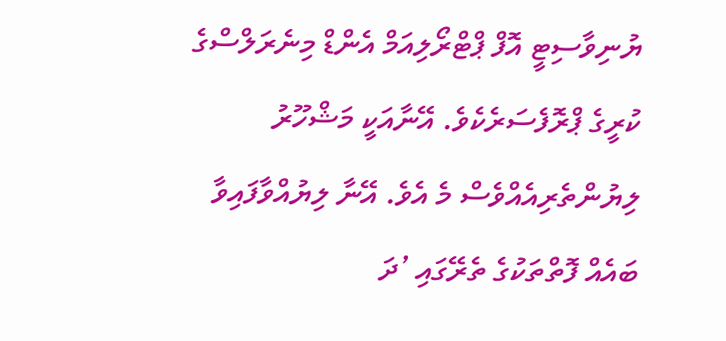ޔުނިވާސިޓީ އޮފް ޕްޓްރޯލިއަމް އެންޑް މިނެރަލްސްގެ ކުރީގެ ޕްރޮފެސަރެކެވެ. އޭނާއަކީ މަޝްހޫރު ލިޔުންތެރިއެއްވެސް މެ އެވެ. އޭނާ ލިޔުއްވާފައިވާ ބައެއް ފޮތްތަކުގެ ތެރޭގައި ’ދަ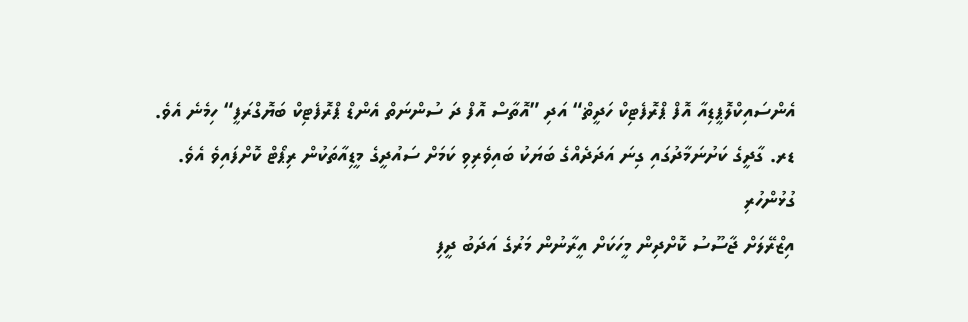އެންސައިކްލޮޕީޑިއާ އޮފް ޕްރޮފެޓިކް ހަދީޡް“ އަދި ”އޮތާސް އޮފް ދަ ސުންނަތް އެންޑް ޕްރޮފެޓިކް ބަޔޮގްރަފީ“ ހިމެނެ އެވެ.
ޑރ. ގާދީގެ ކަށުނަމާދުގައި ގިނަ އަދަދެއްގެ ބަޔަކު ބައިވެރިވި ކަމަށް ސައުދީގެ މީޑިއާތަކުން ރިޕޯޓް ކޮށްފައިވެ އެވެ.
ގުޅުންހުރި
އިޒްރޭލަށް ޖާސޫސު ކޮށްދިން މީހަކަށް އީރާނުން މަރުގެ އަދަބު ދީފި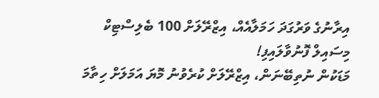އިރާނުގެ ވަރުގަދަ ހަމަލާއެއް، އިޒްރޭލަށް 100 ބެލިސްޓިކް މިސައިލް ފޮނުވާލައިފި!
މަޑަކުން ނުތިބޭނަން، އިޒްރޭލަށް ކުރެވުނު މޮޔަ އަމަލަށް ހިތާމަ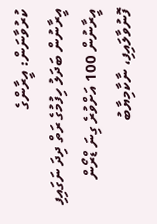ކުރުވާނަން: އީރާންގެ
އީރާނުން ބަދަލު ހިފުމުގެ ރަތް ދިދަ ނަގައިފި
އީރާނުން 100 އަށްވުރެ ގިނަ ޑްރޯން ފޮނުވާލައިފި، ނާކާމިޔާބު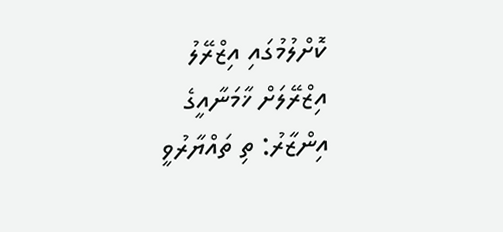ކޮށްލުމުގައި އިޒްރޭލު
އިޒްރޭލަށް ޚާމަނާއީގެ އިންޒާރު: ތި ތައްޔާރުވީ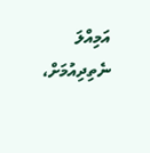އަމިއްލަ ނެތިދިއުމަށް،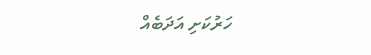ހަރުކަށި އަދަބެއް